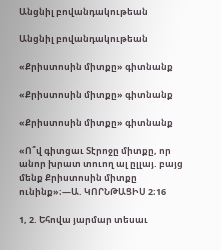Անցնիլ բովանդակութեան

Անցնիլ բովանդակութեան

«Քրիստոսին միտքը» գիտնանք

«Քրիստոսին միտքը» գիտնանք

«Քրիստոսին միտքը» գիտնանք

«Ո՞վ գիտցաւ Տէրոջը միտքը, որ անոր խրատ տուող ալ ըլլայ. բայց մենք Քրիստոսին միտքը ունինք»։—Ա. ԿՈՐՆԹԱՑԻՍ 2։16

1, 2. Եհովա յարմար տեսաւ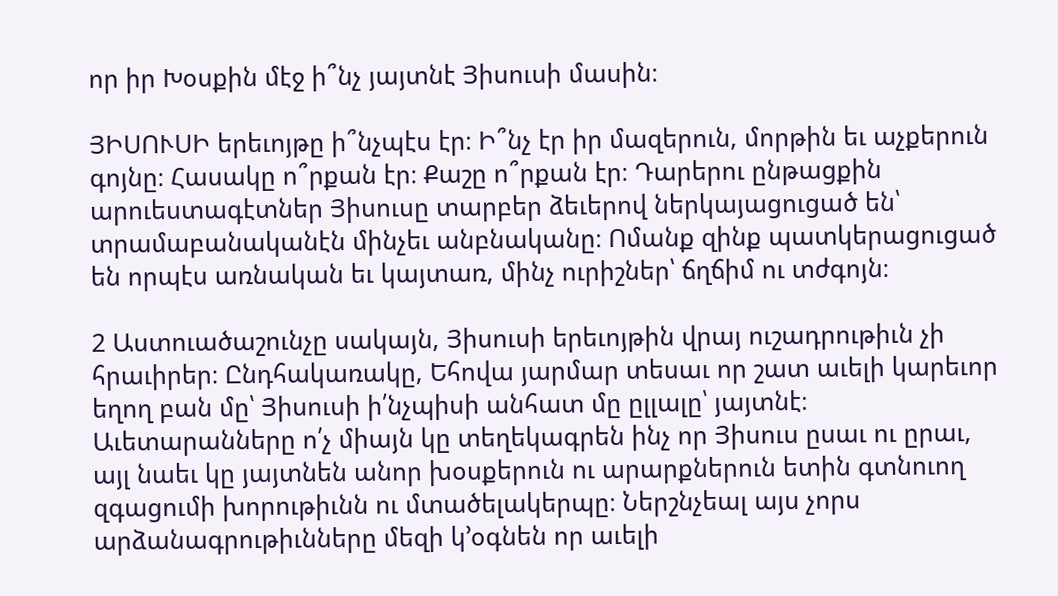որ իր Խօսքին մէջ ի՞նչ յայտնէ Յիսուսի մասին։

ՅԻՍՈՒՍԻ երեւոյթը ի՞նչպէս էր։ Ի՞նչ էր իր մազերուն, մորթին եւ աչքերուն գոյնը։ Հասակը ո՞րքան էր։ Քաշը ո՞րքան էր։ Դարերու ընթացքին արուեստագէտներ Յիսուսը տարբեր ձեւերով ներկայացուցած են՝ տրամաբանականէն մինչեւ անբնականը։ Ոմանք զինք պատկերացուցած են որպէս առնական եւ կայտառ, մինչ ուրիշներ՝ ճղճիմ ու տժգոյն։

2 Աստուածաշունչը սակայն, Յիսուսի երեւոյթին վրայ ուշադրութիւն չի հրաւիրեր։ Ընդհակառակը, Եհովա յարմար տեսաւ որ շատ աւելի կարեւոր եղող բան մը՝ Յիսուսի ի՛նչպիսի անհատ մը ըլլալը՝ յայտնէ։ Աւետարանները ո՛չ միայն կը տեղեկագրեն ինչ որ Յիսուս ըսաւ ու ըրաւ, այլ նաեւ կը յայտնեն անոր խօսքերուն ու արարքներուն ետին գտնուող զգացումի խորութիւնն ու մտածելակերպը։ Ներշնչեալ այս չորս արձանագրութիւնները մեզի կ’օգնեն որ աւելի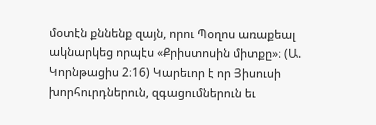մօտէն քննենք զայն, որու Պօղոս առաքեալ ակնարկեց որպէս «Քրիստոսին միտքը»։ (Ա. Կորնթացիս 2։16) Կարեւոր է որ Յիսուսի խորհուրդներուն, զգացումներուն եւ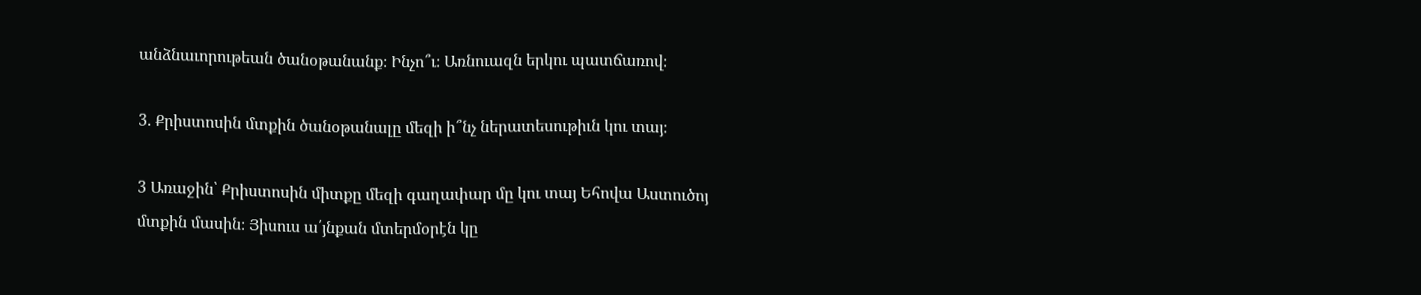անձնաւորութեան ծանօթանանք։ Ինչո՞ւ։ Առնուազն երկու պատճառով։

3. Քրիստոսին մտքին ծանօթանալը մեզի ի՞նչ ներատեսութիւն կու տայ։

3 Առաջին՝ Քրիստոսին միտքը մեզի գաղափար մը կու տայ Եհովա Աստուծոյ մտքին մասին։ Յիսուս ա՛յնքան մտերմօրէն կը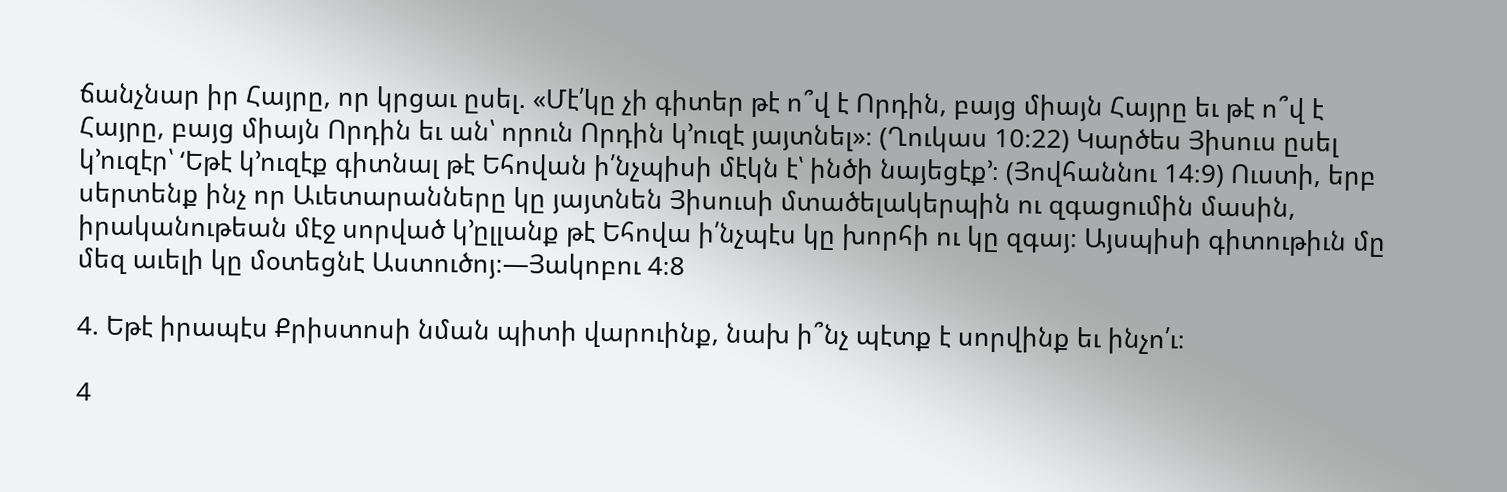ճանչնար իր Հայրը, որ կրցաւ ըսել. «Մէ՛կը չի գիտեր թէ ո՞վ է Որդին, բայց միայն Հայրը եւ թէ ո՞վ է Հայրը, բայց միայն Որդին եւ ան՝ որուն Որդին կ’ուզէ յայտնել»։ (Ղուկաս 10։22) Կարծես Յիսուս ըսել կ’ուզէր՝ ‘Եթէ կ’ուզէք գիտնալ թէ Եհովան ի՛նչպիսի մէկն է՝ ինծի նայեցէք’։ (Յովհաննու 14։9) Ուստի, երբ սերտենք ինչ որ Աւետարանները կը յայտնեն Յիսուսի մտածելակերպին ու զգացումին մասին, իրականութեան մէջ սորված կ’ըլլանք թէ Եհովա ի՛նչպէս կը խորհի ու կը զգայ։ Այսպիսի գիտութիւն մը մեզ աւելի կը մօտեցնէ Աստուծոյ։—Յակոբու 4։8

4. Եթէ իրապէս Քրիստոսի նման պիտի վարուինք, նախ ի՞նչ պէտք է սորվինք եւ ինչո՛ւ։

4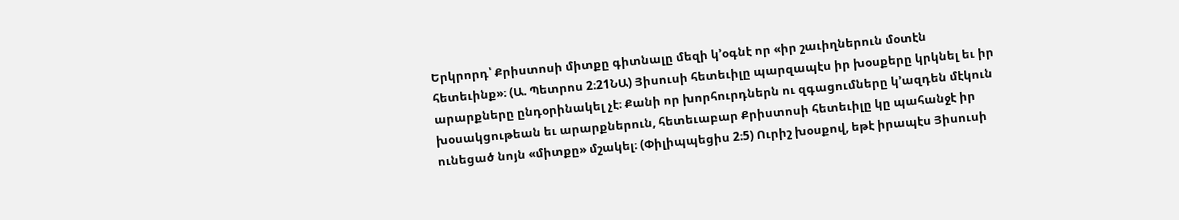Երկրորդ՝ Քրիստոսի միտքը գիտնալը մեզի կ’օգնէ որ «իր շաւիղներուն մօտէն հետեւինք»։ (Ա. Պետրոս 2։21ՆԱ) Յիսուսի հետեւիլը պարզապէս իր խօսքերը կրկնել եւ իր արարքները ընդօրինակել չէ։ Քանի որ խորհուրդներն ու զգացումները կ’ազդեն մէկուն խօսակցութեան եւ արարքներուն, հետեւաբար Քրիստոսի հետեւիլը կը պահանջէ իր ունեցած նոյն «միտքը» մշակել։ (Փիլիպպեցիս 2։5) Ուրիշ խօսքով, եթէ իրապէս Յիսուսի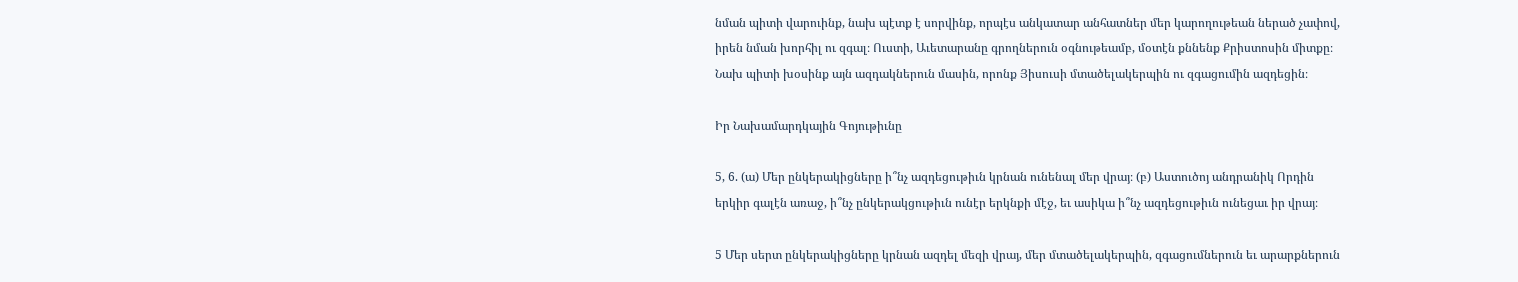նման պիտի վարուինք, նախ պէտք է սորվինք, որպէս անկատար անհատներ մեր կարողութեան ներած չափով, իրեն նման խորհիլ ու զգալ։ Ուստի, Աւետարանը գրողներուն օգնութեամբ, մօտէն քննենք Քրիստոսին միտքը։ Նախ պիտի խօսինք այն ազդակներուն մասին, որոնք Յիսուսի մտածելակերպին ու զգացումին ազդեցին։

Իր Նախամարդկային Գոյութիւնը

5, 6. (ա) Մեր ընկերակիցները ի՞նչ ազդեցութիւն կրնան ունենալ մեր վրայ։ (բ) Աստուծոյ անդրանիկ Որդին երկիր գալէն առաջ, ի՞նչ ընկերակցութիւն ունէր երկնքի մէջ, եւ ասիկա ի՞նչ ազդեցութիւն ունեցաւ իր վրայ։

5 Մեր սերտ ընկերակիցները կրնան ազդել մեզի վրայ, մեր մտածելակերպին, զգացումներուն եւ արարքներուն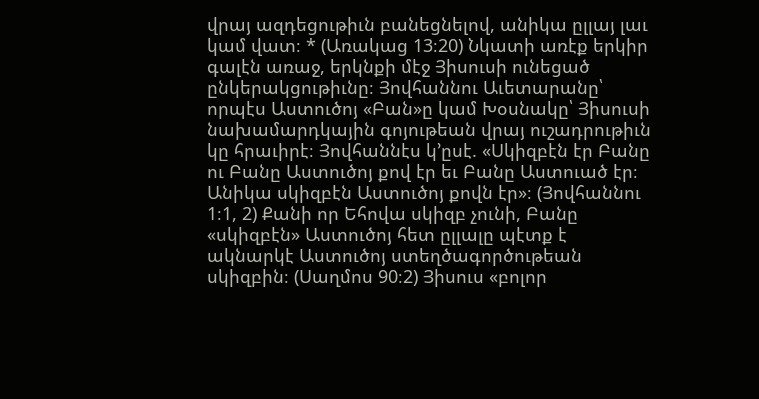վրայ ազդեցութիւն բանեցնելով, անիկա ըլլայ լաւ կամ վատ։ * (Առակաց 13։20) Նկատի առէք երկիր գալէն առաջ, երկնքի մէջ Յիսուսի ունեցած ընկերակցութիւնը։ Յովհաննու Աւետարանը՝ որպէս Աստուծոյ «Բան»ը կամ Խօսնակը՝ Յիսուսի նախամարդկային գոյութեան վրայ ուշադրութիւն կը հրաւիրէ։ Յովհաննէս կ’ըսէ. «Սկիզբէն էր Բանը ու Բանը Աստուծոյ քով էր եւ Բանը Աստուած էր։ Անիկա սկիզբէն Աստուծոյ քովն էր»։ (Յովհաննու 1։1, 2) Քանի որ Եհովա սկիզբ չունի, Բանը «սկիզբէն» Աստուծոյ հետ ըլլալը պէտք է ակնարկէ Աստուծոյ ստեղծագործութեան սկիզբին։ (Սաղմոս 90։2) Յիսուս «բոլոր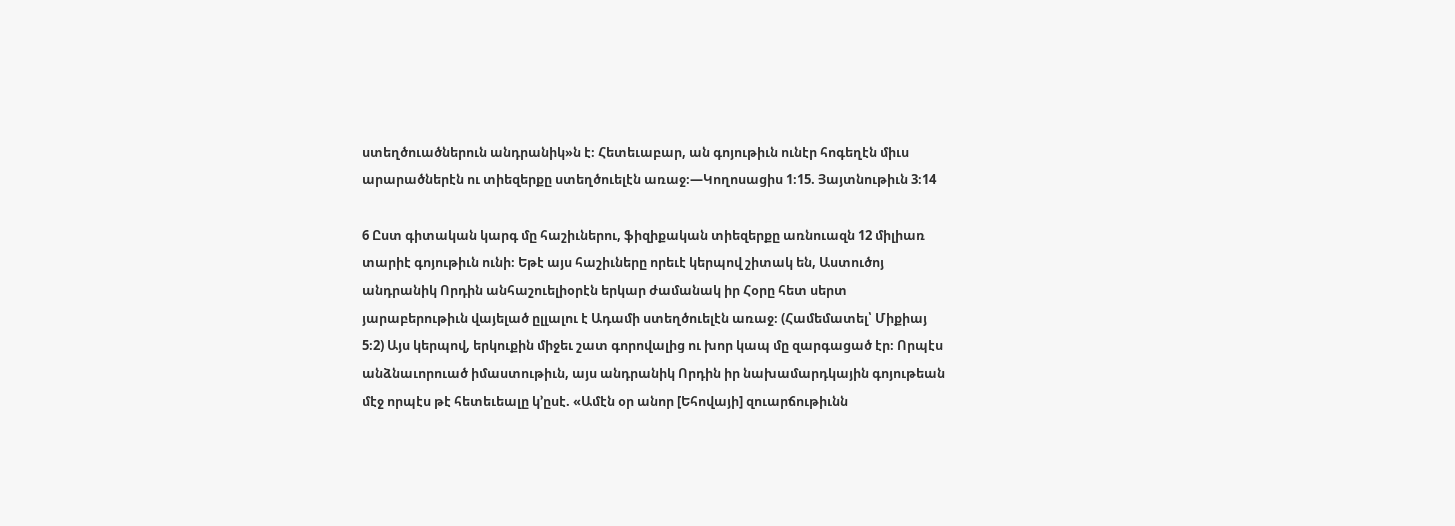ստեղծուածներուն անդրանիկ»ն է։ Հետեւաբար, ան գոյութիւն ունէր հոգեղէն միւս արարածներէն ու տիեզերքը ստեղծուելէն առաջ։—Կողոսացիս 1։15. Յայտնութիւն 3։14

6 Ըստ գիտական կարգ մը հաշիւներու, ֆիզիքական տիեզերքը առնուազն 12 միլիառ տարիէ գոյութիւն ունի։ Եթէ այս հաշիւները որեւէ կերպով շիտակ են, Աստուծոյ անդրանիկ Որդին անհաշուելիօրէն երկար ժամանակ իր Հօրը հետ սերտ յարաբերութիւն վայելած ըլլալու է Ադամի ստեղծուելէն առաջ։ (Համեմատել՝ Միքիայ 5։2) Այս կերպով, երկուքին միջեւ շատ գորովալից ու խոր կապ մը զարգացած էր։ Որպէս անձնաւորուած իմաստութիւն, այս անդրանիկ Որդին իր նախամարդկային գոյութեան մէջ որպէս թէ հետեւեալը կ’ըսէ. «Ամէն օր անոր [Եհովայի] զուարճութիւնն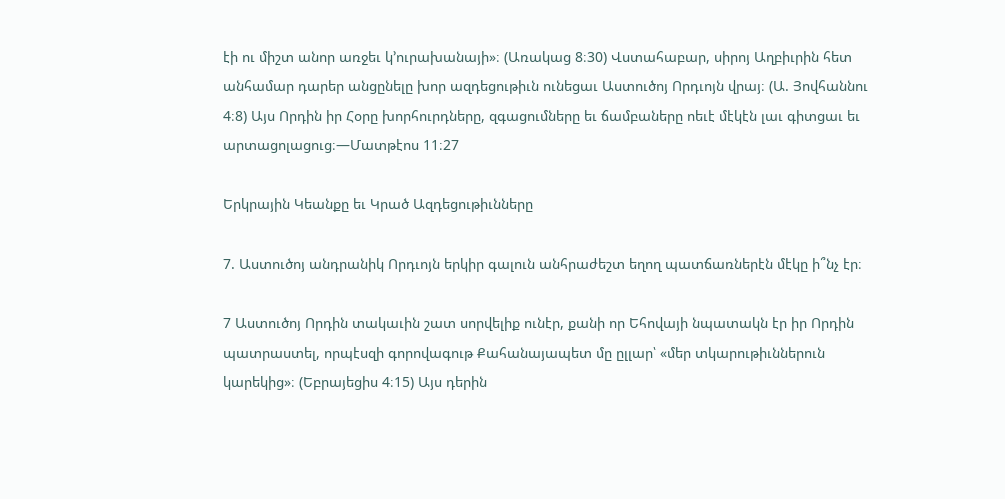էի ու միշտ անոր առջեւ կ’ուրախանայի»։ (Առակաց 8։30) Վստահաբար, սիրոյ Աղբիւրին հետ անհամար դարեր անցընելը խոր ազդեցութիւն ունեցաւ Աստուծոյ Որդւոյն վրայ։ (Ա. Յովհաննու 4։8) Այս Որդին իր Հօրը խորհուրդները, զգացումները եւ ճամբաները ոեւէ մէկէն լաւ գիտցաւ եւ արտացոլացուց։—Մատթէոս 11։27

Երկրային Կեանքը եւ Կրած Ազդեցութիւնները

7. Աստուծոյ անդրանիկ Որդւոյն երկիր գալուն անհրաժեշտ եղող պատճառներէն մէկը ի՞նչ էր։

7 Աստուծոյ Որդին տակաւին շատ սորվելիք ունէր, քանի որ Եհովայի նպատակն էր իր Որդին պատրաստել, որպէսզի գորովագութ Քահանայապետ մը ըլլար՝ «մեր տկարութիւններուն կարեկից»։ (Եբրայեցիս 4։15) Այս դերին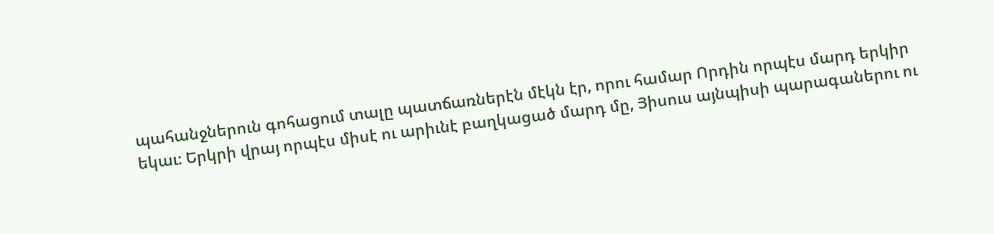պահանջներուն գոհացում տալը պատճառներէն մէկն էր, որու համար Որդին որպէս մարդ երկիր եկաւ։ Երկրի վրայ որպէս միսէ ու արիւնէ բաղկացած մարդ մը, Յիսուս այնպիսի պարագաներու ու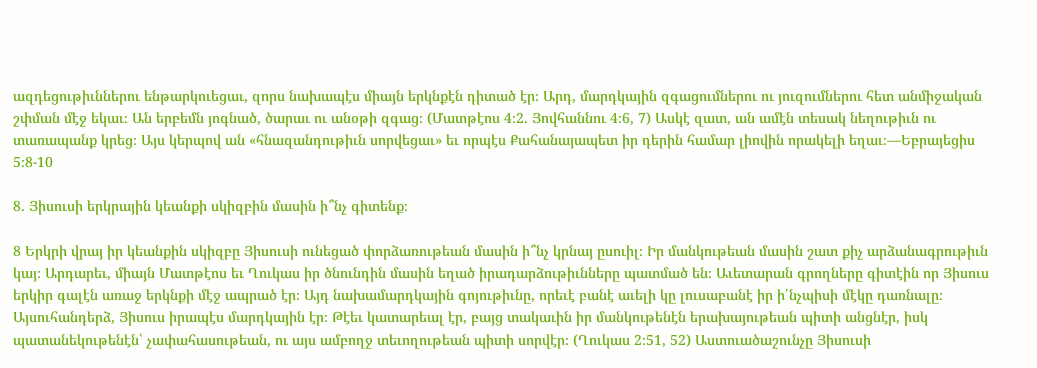ազդեցութիւններու ենթարկուեցաւ, զորս նախապէս միայն երկնքէն դիտած էր։ Արդ, մարդկային զգացումներու ու յուզումներու հետ անմիջական շփման մէջ եկաւ։ Ան երբեմն յոգնած, ծարաւ ու անօթի զգաց։ (Մատթէոս 4։2. Յովհաննու 4։6, 7) Ասկէ զատ, ան ամէն տեսակ նեղութիւն ու տառապանք կրեց։ Այս կերպով ան «հնազանդութիւն սորվեցաւ» եւ որպէս Քահանայապետ իր դերին համար լիովին որակելի եղաւ։—Եբրայեցիս 5։8-10

8. Յիսուսի երկրային կեանքի սկիզբին մասին ի՞նչ գիտենք։

8 Երկրի վրայ իր կեանքին սկիզբը Յիսուսի ունեցած փորձառութեան մասին ի՞նչ կրնայ ըսուիլ։ Իր մանկութեան մասին շատ քիչ արձանագրութիւն կայ։ Արդարեւ, միայն Մատթէոս եւ Ղուկաս իր ծնունդին մասին եղած իրադարձութիւնները պատմած են։ Աւետարան գրողները գիտէին որ Յիսուս երկիր գալէն առաջ երկնքի մէջ ապրած էր։ Այդ նախամարդկային գոյութիւնը, որեւէ բանէ աւելի կը լուսաբանէ իր ի՛նչպիսի մէկը դառնալը։ Այսուհանդերձ, Յիսուս իրապէս մարդկային էր։ Թէեւ կատարեալ էր, բայց տակաւին իր մանկութենէն երախայութեան պիտի անցնէր, իսկ պատանեկութենէն՝ չափահասութեան, ու այս ամբողջ տեւողութեան պիտի սորվէր։ (Ղուկաս 2։51, 52) Աստուածաշունչը Յիսուսի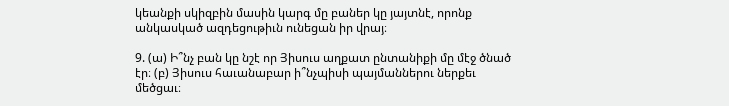կեանքի սկիզբին մասին կարգ մը բաներ կը յայտնէ, որոնք անկասկած ազդեցութիւն ունեցան իր վրայ։

9. (ա) Ի՞նչ բան կը նշէ որ Յիսուս աղքատ ընտանիքի մը մէջ ծնած էր։ (բ) Յիսուս հաւանաբար ի՞նչպիսի պայմաններու ներքեւ մեծցաւ։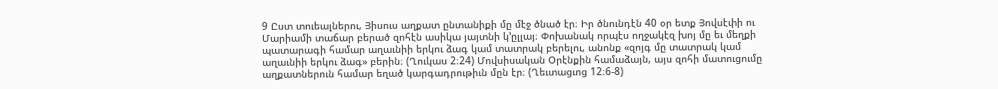9 Ըստ տուեալներու, Յիսուս աղքատ ընտանիքի մը մէջ ծնած էր։ Իր ծնունդէն 40 օր ետք Յովսէփի ու Մարիամի տաճար բերած զոհէն ասիկա յայտնի կ’ըլլայ։ Փոխանակ որպէս ողջակէզ խոյ մը եւ մեղքի պատարագի համար աղաւնիի երկու ձագ կամ տատրակ բերելու, անոնք «զոյգ մը տատրակ կամ աղաւնիի երկու ձագ» բերին։ (Ղուկաս 2։24) Մովսիսական Օրէնքին համաձայն, այս զոհի մատուցումը աղքատներուն համար եղած կարգադրութիւն մըն էր։ (Ղեւտացւոց 12։6-8)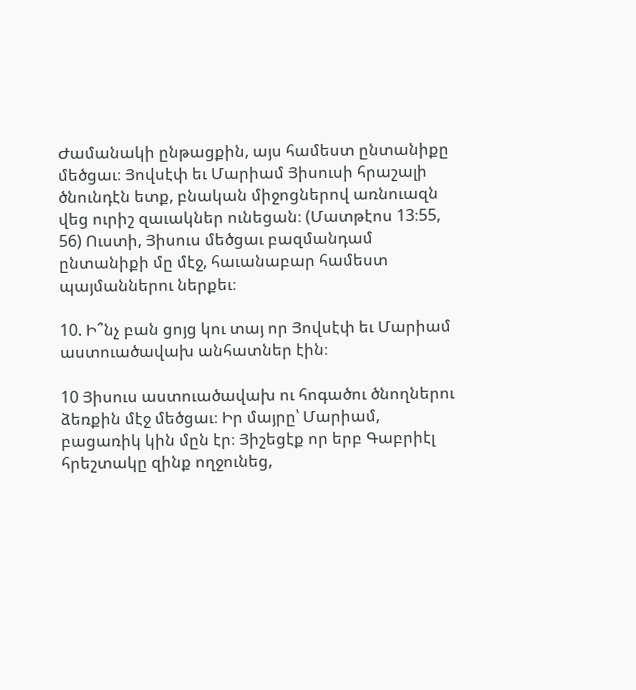Ժամանակի ընթացքին, այս համեստ ընտանիքը մեծցաւ։ Յովսէփ եւ Մարիամ Յիսուսի հրաշալի ծնունդէն ետք, բնական միջոցներով առնուազն վեց ուրիշ զաւակներ ունեցան։ (Մատթէոս 13։55, 56) Ուստի, Յիսուս մեծցաւ բազմանդամ ընտանիքի մը մէջ, հաւանաբար համեստ պայմաններու ներքեւ։

10. Ի՞նչ բան ցոյց կու տայ որ Յովսէփ եւ Մարիամ աստուածավախ անհատներ էին։

10 Յիսուս աստուածավախ ու հոգածու ծնողներու ձեռքին մէջ մեծցաւ։ Իր մայրը՝ Մարիամ, բացառիկ կին մըն էր։ Յիշեցէք որ երբ Գաբրիէլ հրեշտակը զինք ողջունեց,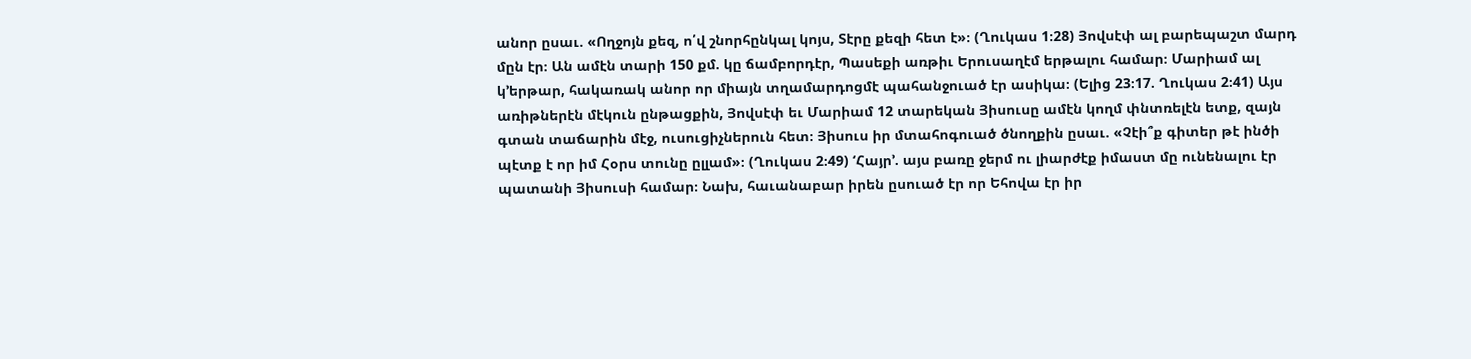անոր ըսաւ. «Ողջոյն քեզ, ո՛վ շնորհընկալ կոյս, Տէրը քեզի հետ է»։ (Ղուկաս 1։28) Յովսէփ ալ բարեպաշտ մարդ մըն էր։ Ան ամէն տարի 150 քմ. կը ճամբորդէր, Պասեքի առթիւ Երուսաղէմ երթալու համար։ Մարիամ ալ կ’երթար, հակառակ անոր որ միայն տղամարդոցմէ պահանջուած էր ասիկա։ (Ելից 23։17. Ղուկաս 2։41) Այս առիթներէն մէկուն ընթացքին, Յովսէփ եւ Մարիամ 12 տարեկան Յիսուսը ամէն կողմ փնտռելէն ետք, զայն գտան տաճարին մէջ, ուսուցիչներուն հետ։ Յիսուս իր մտահոգուած ծնողքին ըսաւ. «Չէի՞ք գիտեր թէ ինծի պէտք է որ իմ Հօրս տունը ըլլամ»։ (Ղուկաս 2։49) ‘Հայր’. այս բառը ջերմ ու լիարժէք իմաստ մը ունենալու էր պատանի Յիսուսի համար։ Նախ, հաւանաբար իրեն ըսուած էր որ Եհովա էր իր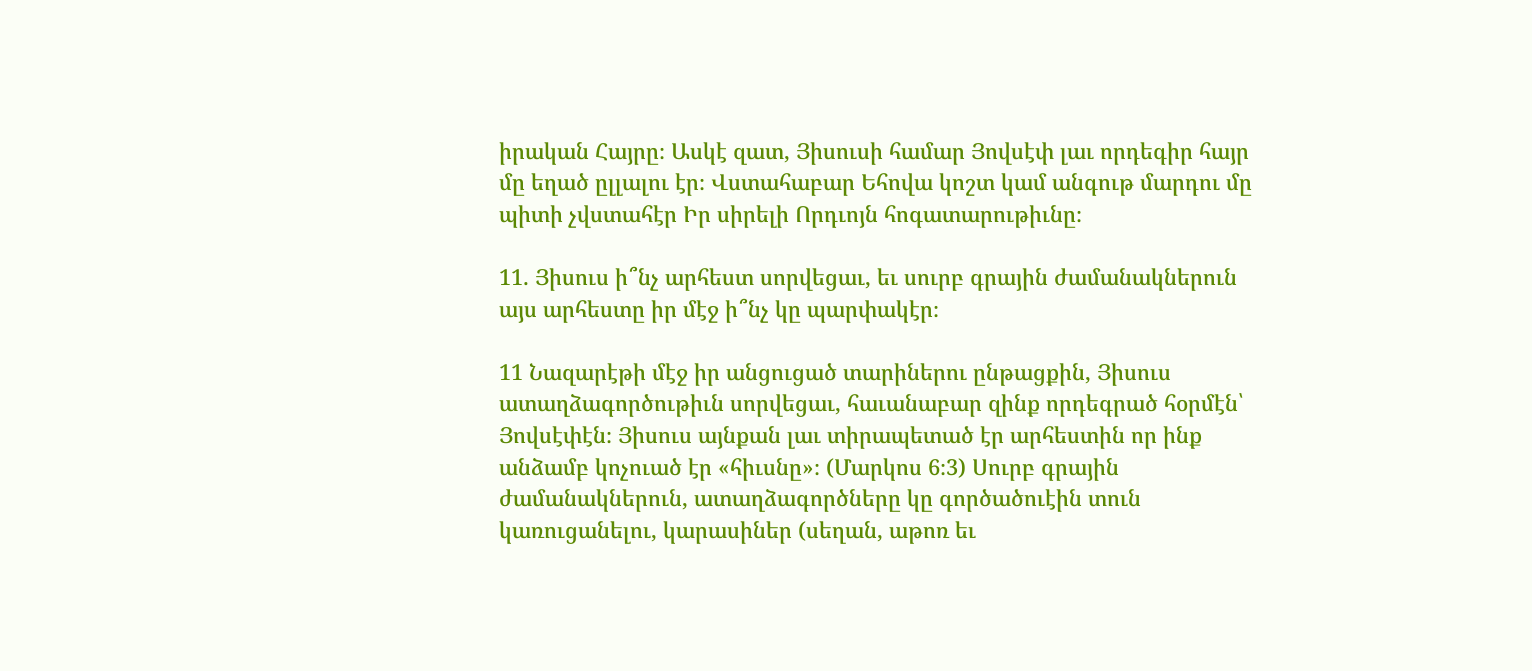իրական Հայրը։ Ասկէ զատ, Յիսուսի համար Յովսէփ լաւ որդեգիր հայր մը եղած ըլլալու էր։ Վստահաբար Եհովա կոշտ կամ անգութ մարդու մը պիտի չվստահէր Իր սիրելի Որդւոյն հոգատարութիւնը։

11. Յիսուս ի՞նչ արհեստ սորվեցաւ, եւ սուրբ գրային ժամանակներուն այս արհեստը իր մէջ ի՞նչ կը պարփակէր։

11 Նազարէթի մէջ իր անցուցած տարիներու ընթացքին, Յիսուս ատաղձագործութիւն սորվեցաւ, հաւանաբար զինք որդեգրած հօրմէն՝ Յովսէփէն։ Յիսուս այնքան լաւ տիրապետած էր արհեստին որ ինք անձամբ կոչուած էր «հիւսնը»։ (Մարկոս 6։3) Սուրբ գրային ժամանակներուն, ատաղձագործները կը գործածուէին տուն կառուցանելու, կարասիներ (սեղան, աթոռ եւ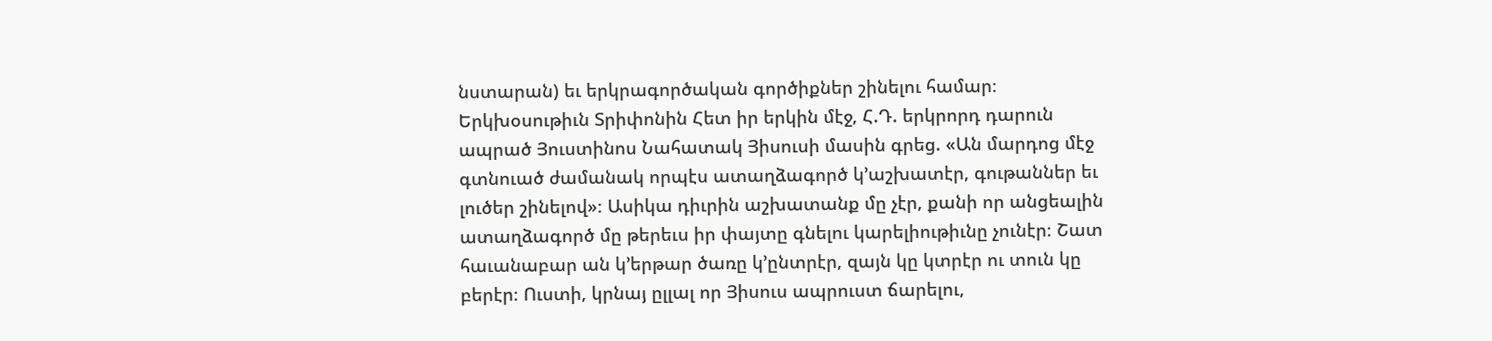նստարան) եւ երկրագործական գործիքներ շինելու համար։ Երկխօսութիւն Տրիփոնին Հետ իր երկին մէջ, Հ.Դ. երկրորդ դարուն ապրած Յուստինոս Նահատակ Յիսուսի մասին գրեց. «Ան մարդոց մէջ գտնուած ժամանակ որպէս ատաղձագործ կ’աշխատէր, գութաններ եւ լուծեր շինելով»։ Ասիկա դիւրին աշխատանք մը չէր, քանի որ անցեալին ատաղձագործ մը թերեւս իր փայտը գնելու կարելիութիւնը չունէր։ Շատ հաւանաբար ան կ’երթար ծառը կ’ընտրէր, զայն կը կտրէր ու տուն կը բերէր։ Ուստի, կրնայ ըլլալ որ Յիսուս ապրուստ ճարելու,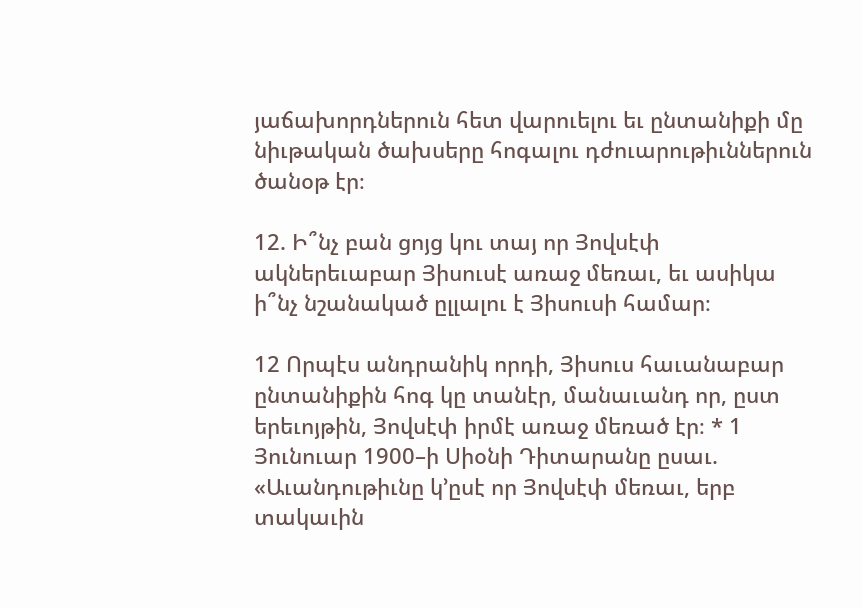յաճախորդներուն հետ վարուելու եւ ընտանիքի մը նիւթական ծախսերը հոգալու դժուարութիւններուն ծանօթ էր։

12. Ի՞նչ բան ցոյց կու տայ որ Յովսէփ ակներեւաբար Յիսուսէ առաջ մեռաւ, եւ ասիկա ի՞նչ նշանակած ըլլալու է Յիսուսի համար։

12 Որպէս անդրանիկ որդի, Յիսուս հաւանաբար ընտանիքին հոգ կը տանէր, մանաւանդ որ, ըստ երեւոյթին, Յովսէփ իրմէ առաջ մեռած էր։ * 1 Յունուար 1900–ի Սիօնի Դիտարանը ըսաւ. «Աւանդութիւնը կ’ըսէ որ Յովսէփ մեռաւ, երբ տակաւին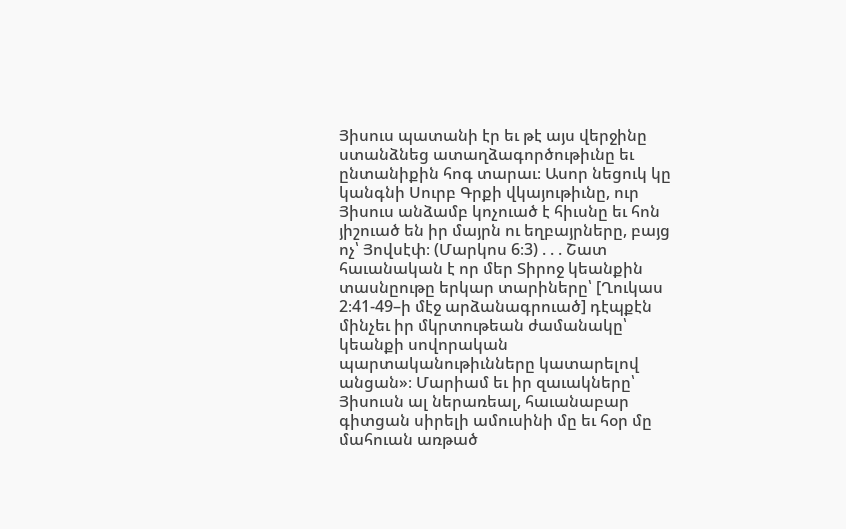Յիսուս պատանի էր եւ թէ այս վերջինը ստանձնեց ատաղձագործութիւնը եւ ընտանիքին հոգ տարաւ։ Ասոր նեցուկ կը կանգնի Սուրբ Գրքի վկայութիւնը, ուր Յիսուս անձամբ կոչուած է հիւսնը եւ հոն յիշուած են իր մայրն ու եղբայրները, բայց ոչ՝ Յովսէփ։ (Մարկոս 6։3) . . . Շատ հաւանական է որ մեր Տիրոջ կեանքին տասնըութը երկար տարիները՝ [Ղուկաս 2։41-49–ի մէջ արձանագրուած] դէպքէն մինչեւ իր մկրտութեան ժամանակը՝ կեանքի սովորական պարտականութիւնները կատարելով անցան»։ Մարիամ եւ իր զաւակները՝ Յիսուսն ալ ներառեալ, հաւանաբար գիտցան սիրելի ամուսինի մը եւ հօր մը մահուան առթած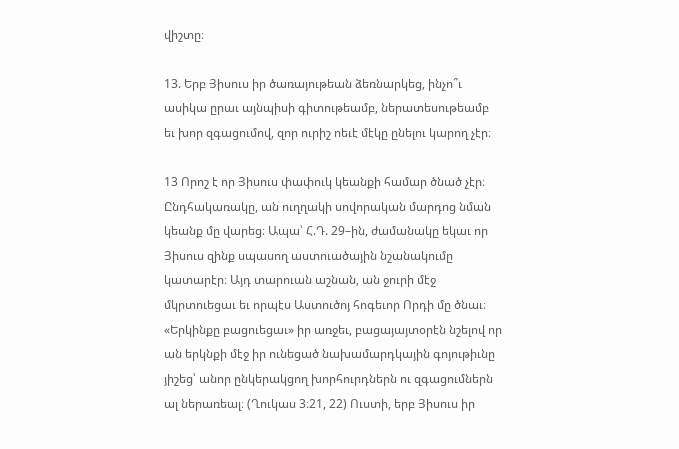վիշտը։

13. Երբ Յիսուս իր ծառայութեան ձեռնարկեց, ինչո՞ւ ասիկա ըրաւ այնպիսի գիտութեամբ, ներատեսութեամբ եւ խոր զգացումով, զոր ուրիշ ոեւէ մէկը ընելու կարող չէր։

13 Որոշ է որ Յիսուս փափուկ կեանքի համար ծնած չէր։ Ընդհակառակը, ան ուղղակի սովորական մարդոց նման կեանք մը վարեց։ Ապա՝ Հ.Դ. 29–ին, ժամանակը եկաւ որ Յիսուս զինք սպասող աստուածային նշանակումը կատարէր։ Այդ տարուան աշնան, ան ջուրի մէջ մկրտուեցաւ եւ որպէս Աստուծոյ հոգեւոր Որդի մը ծնաւ։ «Երկինքը բացուեցաւ» իր առջեւ, բացայայտօրէն նշելով որ ան երկնքի մէջ իր ունեցած նախամարդկային գոյութիւնը յիշեց՝ անոր ընկերակցող խորհուրդներն ու զգացումներն ալ ներառեալ։ (Ղուկաս 3։21, 22) Ուստի, երբ Յիսուս իր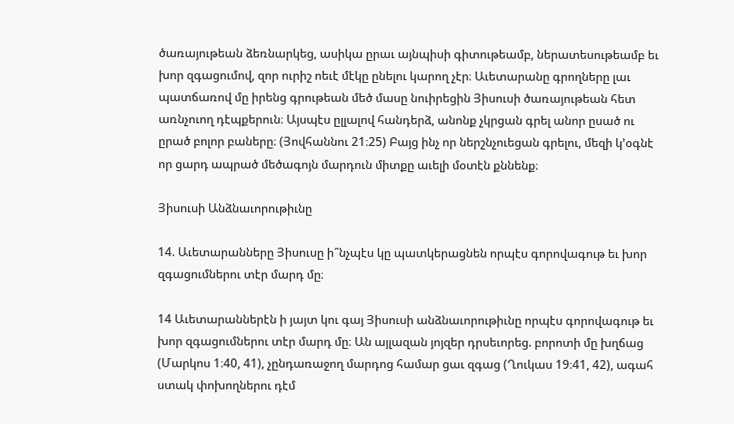ծառայութեան ձեռնարկեց, ասիկա ըրաւ այնպիսի գիտութեամբ, ներատեսութեամբ եւ խոր զգացումով, զոր ուրիշ ոեւէ մէկը ընելու կարող չէր։ Աւետարանը գրողները լաւ պատճառով մը իրենց գրութեան մեծ մասը նուիրեցին Յիսուսի ծառայութեան հետ առնչուող դէպքերուն։ Այսպէս ըլլալով հանդերձ, անոնք չկրցան գրել անոր ըսած ու ըրած բոլոր բաները։ (Յովհաննու 21։25) Բայց ինչ որ ներշնչուեցան գրելու, մեզի կ’օգնէ որ ցարդ ապրած մեծագոյն մարդուն միտքը աւելի մօտէն քննենք։

Յիսուսի Անձնաւորութիւնը

14. Աւետարանները Յիսուսը ի՞նչպէս կը պատկերացնեն որպէս գորովագութ եւ խոր զգացումներու տէր մարդ մը։

14 Աւետարաններէն ի յայտ կու գայ Յիսուսի անձնաւորութիւնը որպէս գորովագութ եւ խոր զգացումներու տէր մարդ մը։ Ան այլազան յոյզեր դրսեւորեց. բորոտի մը խղճաց (Մարկոս 1։40, 41), չընդառաջող մարդոց համար ցաւ զգաց (Ղուկաս 19։41, 42), ագահ ստակ փոխողներու դէմ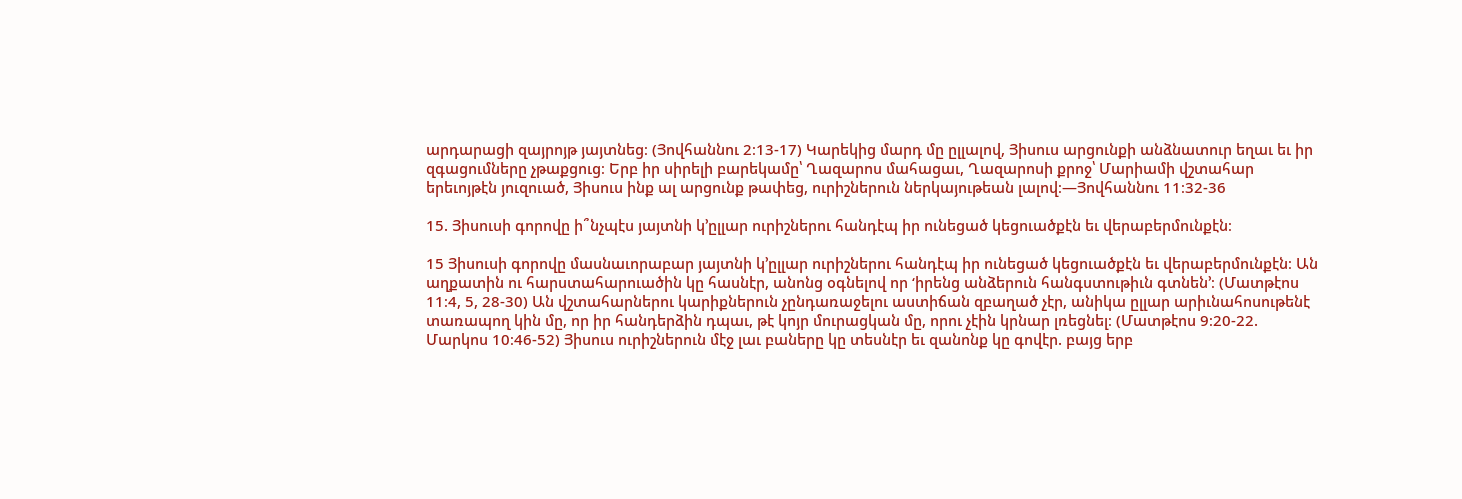արդարացի զայրոյթ յայտնեց։ (Յովհաննու 2։13-17) Կարեկից մարդ մը ըլլալով, Յիսուս արցունքի անձնատուր եղաւ եւ իր զգացումները չթաքցուց։ Երբ իր սիրելի բարեկամը՝ Ղազարոս մահացաւ, Ղազարոսի քրոջ՝ Մարիամի վշտահար երեւոյթէն յուզուած, Յիսուս ինք ալ արցունք թափեց, ուրիշներուն ներկայութեան լալով։—Յովհաննու 11։32-36

15. Յիսուսի գորովը ի՞նչպէս յայտնի կ’ըլլար ուրիշներու հանդէպ իր ունեցած կեցուածքէն եւ վերաբերմունքէն։

15 Յիսուսի գորովը մասնաւորաբար յայտնի կ’ըլլար ուրիշներու հանդէպ իր ունեցած կեցուածքէն եւ վերաբերմունքէն։ Ան աղքատին ու հարստահարուածին կը հասնէր, անոնց օգնելով որ ‘իրենց անձերուն հանգստութիւն գտնեն’։ (Մատթէոս 11։4, 5, 28-30) Ան վշտահարներու կարիքներուն չընդառաջելու աստիճան զբաղած չէր, անիկա ըլլար արիւնահոսութենէ տառապող կին մը, որ իր հանդերձին դպաւ, թէ կոյր մուրացկան մը, որու չէին կրնար լռեցնել։ (Մատթէոս 9։20-22. Մարկոս 10։46-52) Յիսուս ուրիշներուն մէջ լաւ բաները կը տեսնէր եւ զանոնք կը գովէր. բայց երբ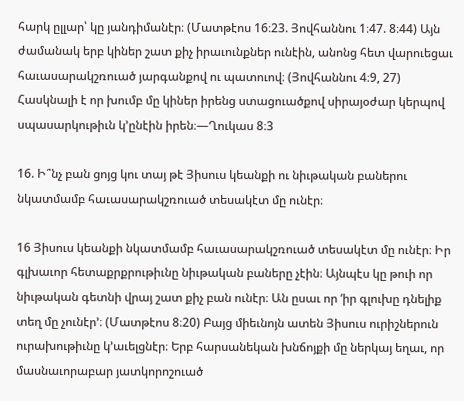հարկ ըլլար՝ կը յանդիմանէր։ (Մատթէոս 16։23. Յովհաննու 1։47. 8։44) Այն ժամանակ երբ կիներ շատ քիչ իրաւունքներ ունէին, անոնց հետ վարուեցաւ հաւասարակշռուած յարգանքով ու պատուով։ (Յովհաննու 4։9, 27) Հասկնալի է որ խումբ մը կիներ իրենց ստացուածքով սիրայօժար կերպով սպասարկութիւն կ’ընէին իրեն։—Ղուկաս 8։3

16. Ի՞նչ բան ցոյց կու տայ թէ Յիսուս կեանքի ու նիւթական բաներու նկատմամբ հաւասարակշռուած տեսակէտ մը ունէր։

16 Յիսուս կեանքի նկատմամբ հաւասարակշռուած տեսակէտ մը ունէր։ Իր գլխաւոր հետաքրքրութիւնը նիւթական բաները չէին։ Այնպէս կը թուի որ նիւթական գետնի վրայ շատ քիչ բան ունէր։ Ան ըսաւ որ ‘իր գլուխը դնելիք տեղ մը չունէր’։ (Մատթէոս 8։20) Բայց միեւնոյն ատեն Յիսուս ուրիշներուն ուրախութիւնը կ’աւելցնէր։ Երբ հարսանեկան խնճոյքի մը ներկայ եղաւ, որ մասնաւորաբար յատկորոշուած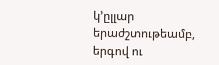կ’ըլլար երաժշտութեամբ, երգով ու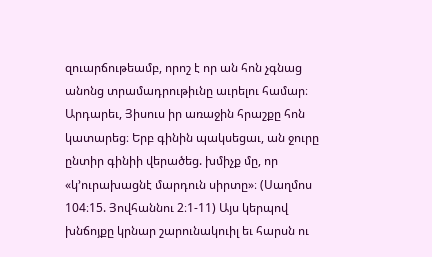զուարճութեամբ, որոշ է որ ան հոն չգնաց անոնց տրամադրութիւնը աւրելու համար։ Արդարեւ, Յիսուս իր առաջին հրաշքը հոն կատարեց։ Երբ գինին պակսեցաւ, ան ջուրը ընտիր գինիի վերածեց. խմիչք մը, որ «կ’ուրախացնէ մարդուն սիրտը»։ (Սաղմոս 104։15. Յովհաննու 2։1-11) Այս կերպով խնճոյքը կրնար շարունակուիլ եւ հարսն ու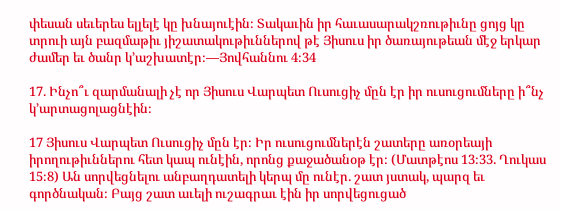փեսան սեւերես ելլելէ կը խնայուէին։ Տակաւին իր հաւասարակշռութիւնը ցոյց կը տրուի այն բազմաթիւ յիշատակութիւններով թէ Յիսուս իր ծառայութեան մէջ երկար ժամեր եւ ծանր կ’աշխատէր։—Յովհաննու 4։34

17. Ինչո՞ւ զարմանալի չէ որ Յիսուս Վարպետ Ուսուցիչ մըն էր իր ուսուցումները ի՞նչ կ’արտացոլացնէին։

17 Յիսուս Վարպետ Ուսուցիչ մըն էր։ Իր ուսուցումներէն շատերը առօրեայի իրողութիւններու հետ կապ ունէին, որոնց քաջածանօթ էր։ (Մատթէոս 13։33. Ղուկաս 15։8) Ան սորվեցնելու անբաղդատելի կերպ մը ունէր. շատ յստակ, պարզ եւ գործնական։ Բայց շատ աւելի ուշագրաւ էին իր սորվեցուցած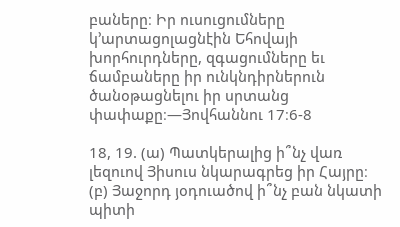բաները։ Իր ուսուցումները կ’արտացոլացնէին Եհովայի խորհուրդները, զգացումները եւ ճամբաները իր ունկնդիրներուն ծանօթացնելու իր սրտանց փափաքը։—Յովհաննու 17։6-8

18, 19. (ա) Պատկերալից ի՞նչ վառ լեզուով Յիսուս նկարագրեց իր Հայրը։ (բ) Յաջորդ յօդուածով ի՞նչ բան նկատի պիտի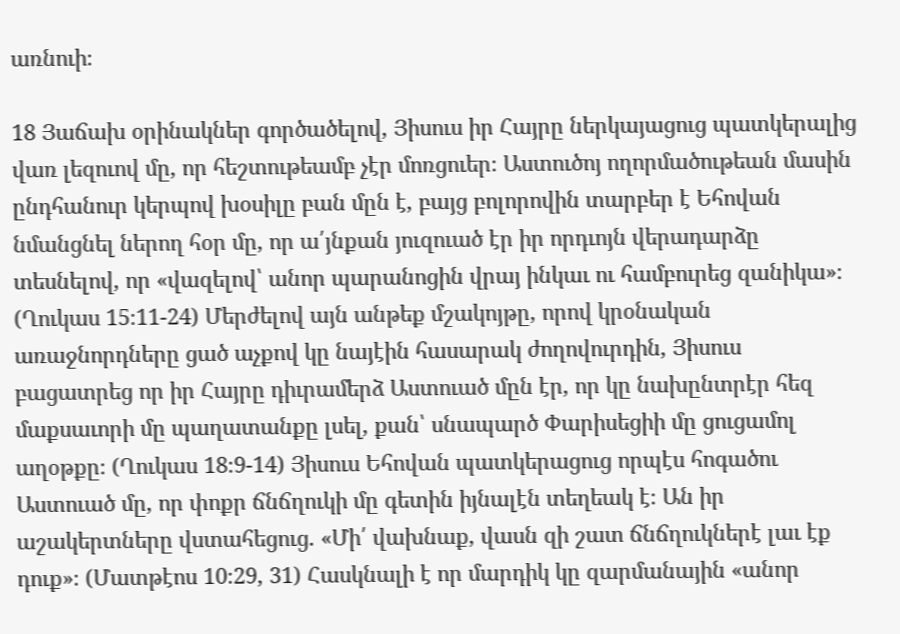առնուի։

18 Յաճախ օրինակներ գործածելով, Յիսուս իր Հայրը ներկայացուց պատկերալից վառ լեզուով մը, որ հեշտութեամբ չէր մոռցուեր։ Աստուծոյ ողորմածութեան մասին ընդհանուր կերպով խօսիլը բան մըն է, բայց բոլորովին տարբեր է Եհովան նմանցնել ներող հօր մը, որ ա՛յնքան յուզուած էր իր որդւոյն վերադարձը տեսնելով, որ «վազելով՝ անոր պարանոցին վրայ ինկաւ ու համբուրեց զանիկա»։ (Ղուկաս 15։11-24) Մերժելով այն անթեք մշակոյթը, որով կրօնական առաջնորդները ցած աչքով կը նայէին հասարակ ժողովուրդին, Յիսուս բացատրեց որ իր Հայրը դիւրամերձ Աստուած մըն էր, որ կը նախընտրէր հեզ մաքսաւորի մը պաղատանքը լսել, քան՝ սնապարծ Փարիսեցիի մը ցուցամոլ աղօթքը։ (Ղուկաս 18։9-14) Յիսուս Եհովան պատկերացուց որպէս հոգածու Աստուած մը, որ փոքր ճնճղուկի մը գետին իյնալէն տեղեակ է։ Ան իր աշակերտները վստահեցուց. «Մի՛ վախնաք, վասն զի շատ ճնճղուկներէ լաւ էք դուք»։ (Մատթէոս 10։29, 31) Հասկնալի է որ մարդիկ կը զարմանային «անոր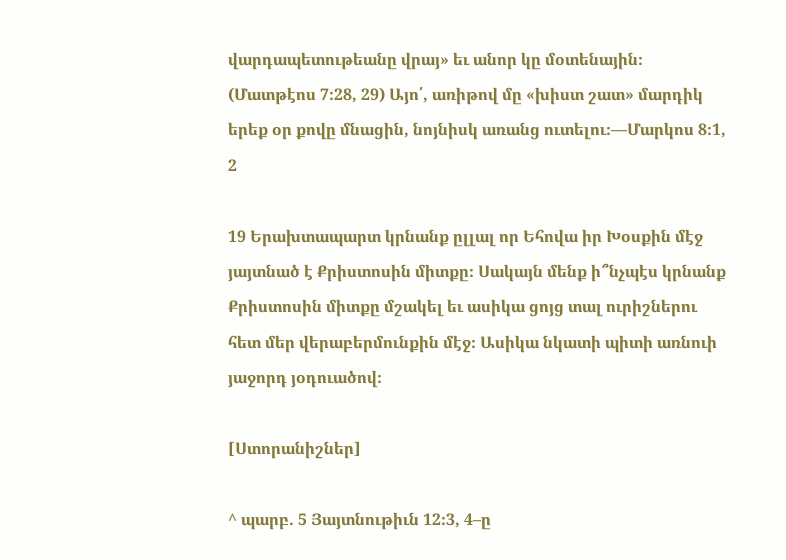վարդապետութեանը վրայ» եւ անոր կը մօտենային։ (Մատթէոս 7։28, 29) Այո՛, առիթով մը «խիստ շատ» մարդիկ երեք օր քովը մնացին, նոյնիսկ առանց ուտելու։—Մարկոս 8։1, 2

19 Երախտապարտ կրնանք ըլլալ որ Եհովա իր Խօսքին մէջ յայտնած է Քրիստոսին միտքը։ Սակայն մենք ի՞նչպէս կրնանք Քրիստոսին միտքը մշակել եւ ասիկա ցոյց տալ ուրիշներու հետ մեր վերաբերմունքին մէջ։ Ասիկա նկատի պիտի առնուի յաջորդ յօդուածով։

[Ստորանիշներ]

^ պարբ. 5 Յայտնութիւն 12։3, 4–ը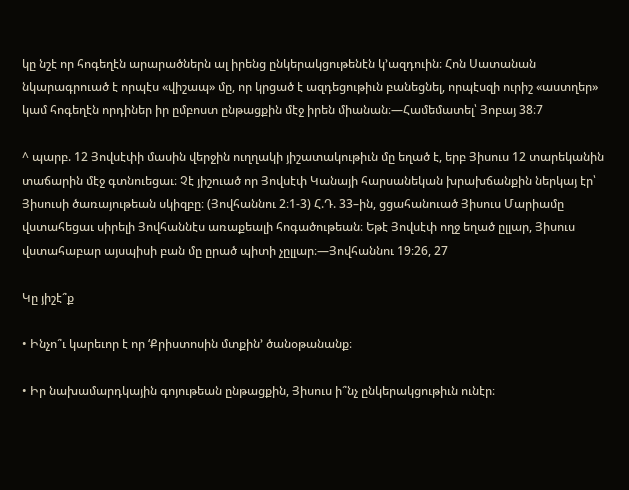կը նշէ որ հոգեղէն արարածներն ալ իրենց ընկերակցութենէն կ’ազդուին։ Հոն Սատանան նկարագրուած է որպէս «վիշապ» մը, որ կրցած է ազդեցութիւն բանեցնել, որպէսզի ուրիշ «աստղեր» կամ հոգեղէն որդիներ իր ըմբոստ ընթացքին մէջ իրեն միանան։—Համեմատել՝ Յոբայ 38։7

^ պարբ. 12 Յովսէփի մասին վերջին ուղղակի յիշատակութիւն մը եղած է, երբ Յիսուս 12 տարեկանին տաճարին մէջ գտնուեցաւ։ Չէ յիշուած որ Յովսէփ Կանայի հարսանեկան խրախճանքին ներկայ էր՝ Յիսուսի ծառայութեան սկիզբը։ (Յովհաննու 2։1-3) Հ.Դ. 33–ին, ցցահանուած Յիսուս Մարիամը վստահեցաւ սիրելի Յովհաննէս առաքեալի հոգածութեան։ Եթէ Յովսէփ ողջ եղած ըլլար, Յիսուս վստահաբար այսպիսի բան մը ըրած պիտի չըլլար։—Յովհաննու 19։26, 27

Կը յիշէ՞ք

• Ինչո՞ւ կարեւոր է որ ‘Քրիստոսին մտքին’ ծանօթանանք։

• Իր նախամարդկային գոյութեան ընթացքին, Յիսուս ի՞նչ ընկերակցութիւն ունէր։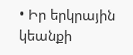• Իր երկրային կեանքի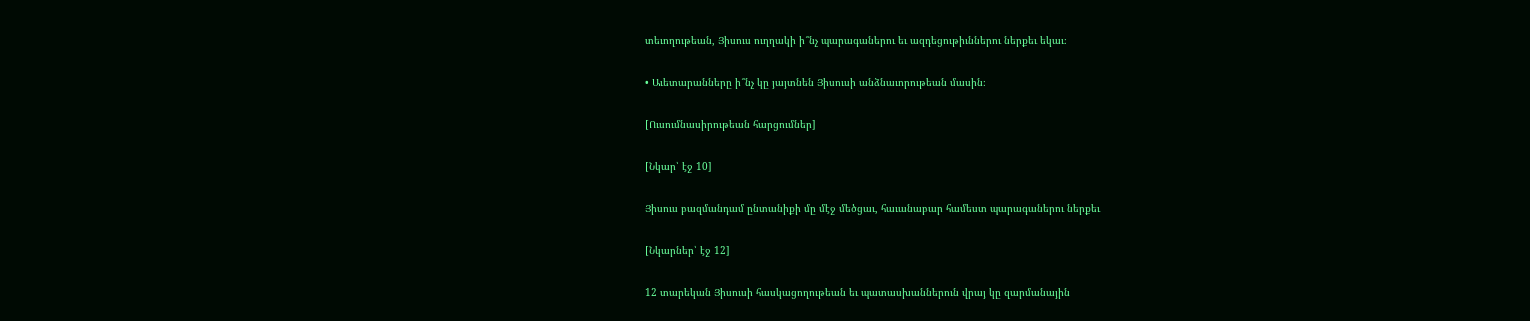տեւողութեան, Յիսուս ուղղակի ի՞նչ պարագաներու եւ ազդեցութիւններու ներքեւ եկաւ։

• Աւետարանները ի՞նչ կը յայտնեն Յիսուսի անձնաւորութեան մասին։

[Ուսումնասիրութեան հարցումներ]

[Նկար՝ էջ 10]

Յիսուս բազմանդամ ընտանիքի մը մէջ մեծցաւ, հաւանաբար համեստ պարագաներու ներքեւ

[Նկարներ՝ էջ 12]

12 տարեկան Յիսուսի հասկացողութեան եւ պատասխաններուն վրայ կը զարմանային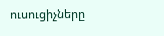ուսուցիչները